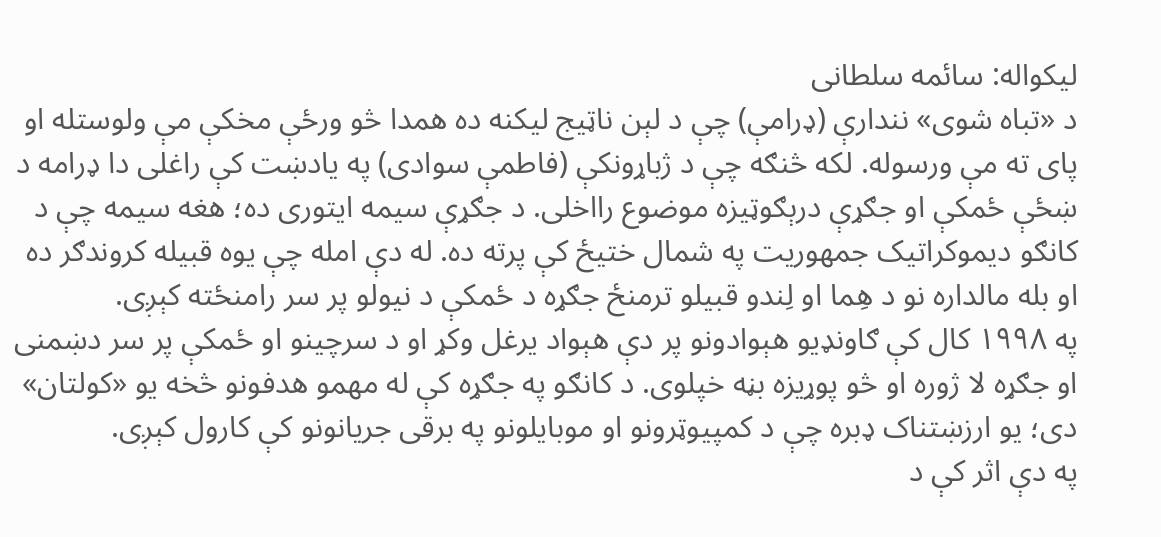لیکواله: سائمه سلطانی
د «تباه شوی» نندارې (ډرامې) چې د لېن ناټیج لیکنه ده همدا څو ورځې مخکې مې ولوستله او پای ته مې ورسوله. لکه څنګه چې د ژباړونکې (فاطمې سوادی) په یادښت کې راغلی دا ډرامه د ښځې ځمکې او جګړې درېګوټیزه موضوع رااخلی. د جګړې سیمه ایتوری ده؛ هغه سیمه چې د کانګو دیموکراتیک جمهوریت په شمال ختیځ کې پرته ده. له دې امله چې یوه قبیله کروندګر ده او بله مالداره نو د هِما او لِندو قبیلو ترمنځ جګړه د ځمکې د نیولو پر سر رامنځته کېږی.
په ۱۹۹۸ کال کې ګاونډیو هېوادونو پر دې هېواد یرغل وکړ او د سرچینو او ځمکې پر سر دښمنی او جګړه لا ژوره او څو پوړیزه بڼه خپلوی. د کانګو په جګړه کې له مهمو هدفونو څخه یو «کولتان» دی؛ یو ارزښتناک ډبره چې د کمپیوټرونو او موبایلونو په برقی جریانونو کې کارول کېږی.
په دې اثر کې د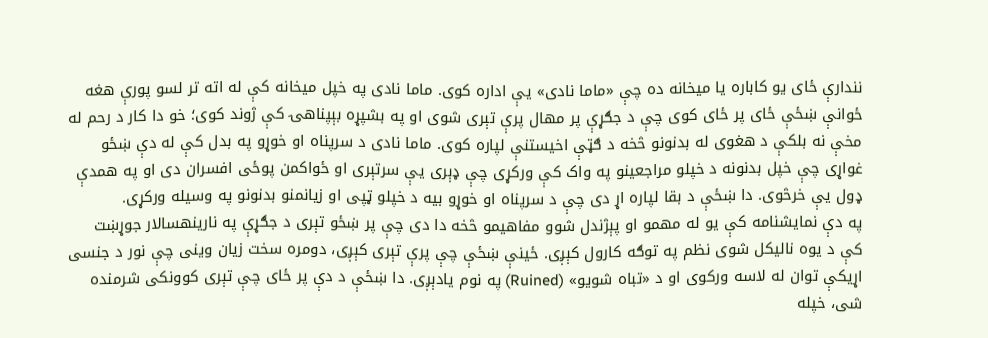نندارې ځای یو کاباره یا میخانه ده چې «ماما نادی» یې اداره کوی. ماما نادی په خپل میخانه کې له اته تر لسو پورې هغه ځوانې ښځې ځای پر ځای کوی چې د جګړې پر مهال پرې تېری شوی او په بشپړه بېپناهۍ کې ژوند کوی؛ خو دا کار د رحم له مخې نه بلکې د هغوی له بدنونو څخه د ګټې اخیستنې لپاره کوی. ماما نادی د سرپناه او خوړو په بدل کې له دې ښځو غواړی چې خپل بدنونه د خپلو مراجعینو په واک کې ورکړی چې ډېری یې سرتېری او ځواکمن پوځی افسران دی او په همدې ډول یې خرڅوی. دا ښځې د بقا لپاره اړ دی چې د سرپناه او خوړو بیه د خپلو ټپی او زیانمنو بدنونو په وسیله ورکړی.
په دې نمایشنامه کې یو له مهمو او پېژندل شوو مفاهیمو څخه دا دی چې پر ښځو تېری د جګړې په نارینهسالار جوړښت کې د یوه نالیکل شوی نظم په توګه کارول کېږی. ځینې ښځې چې پرې تېری کېږی، دومره سخت زیان وینی چې نور د جنسی اړیکې توان له لاسه ورکوی او د «تباه شویو» (Ruined) په نوم یادېږی. دا ښځې د دې پر ځای چې تېری کوونکی شرمنده شی، خپله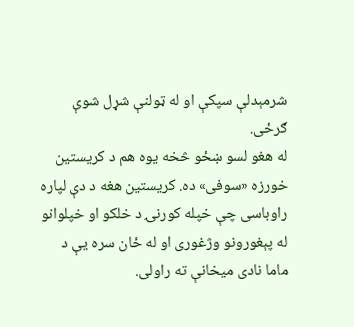شرمېدلې سپکې او له ټولنې شړل شوې ګرځی.
له هغو لسو ښځو څخه یوه هم د کریستین خورزه «سوفی» ده. کریستین هغه د دې لپاره راوباسی چې خپله کورنۍ د خلکو او خپلوانو له پېغورونو وژغوری او له ځان سره یې د ماما نادی میخانې ته راولی.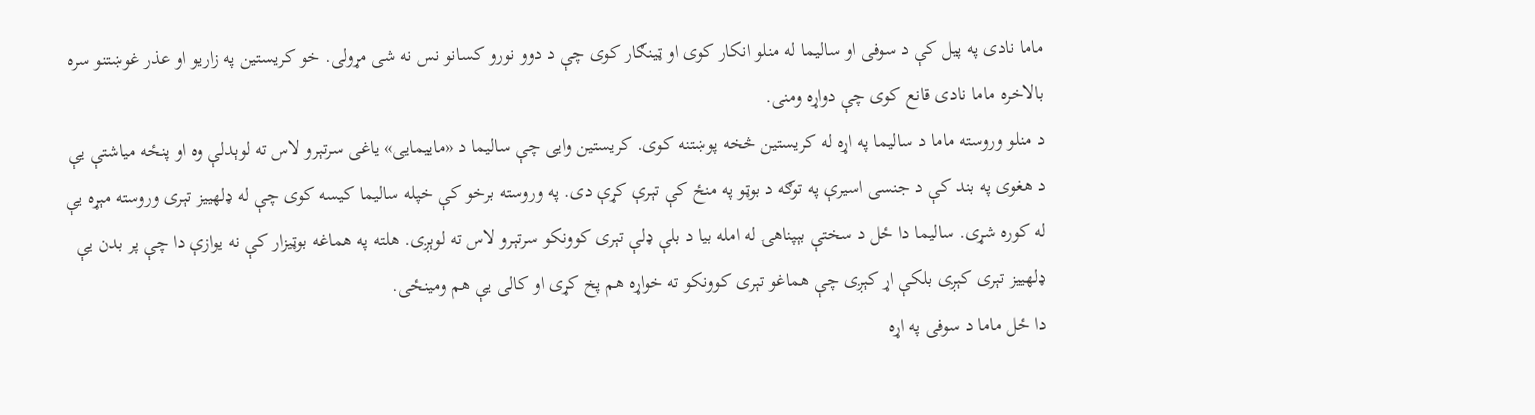ماما نادی په پیل کې د سوفی او سالیما له منلو انکار کوی او ټینګار کوی چې د دوو نورو کسانو نس نه شی مړولی. خو کریستین په زاریو او عذر غوښتنو سره بالاخره ماما نادی قانع کوی چې دواړه ومنی.
د منلو وروسته ماما د سالیما په اړه له کریستین څخه پوښتنه کوی. کریستین وایی چې سالیما د «ماییمایی» یاغی سرتېرو لاس ته لوېدلې وه او پنځه میاشتې یې د هغوی په بند کې د جنسی اسیرې په توګه د بوټو په منځ کې تېرې کړې دی. په وروسته برخو کې خپله سالیما کیسه کوی چې له ډلهییز تېری وروسته مېړه یې له کوره شړی. سالیما دا ځل د سختې بېپناهۍ له امله بیا د بلې ډلې تېری کوونکو سرتېرو لاس ته لوېږی. هلته په هماغه بوټیزار کې نه یوازې دا چې پر بدن یې ډلهییز تېری کېږی بلکې اړ کېږی چې هماغو تېری کوونکو ته خواړه هم پخ کړی او کالی یې هم ومینځی.
دا ځل ماما د سوفی په اړه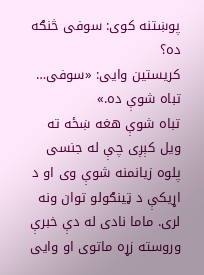پوښتنه کوی: سوفی څنګه ده؟
کریستین وایی: «سوفی… تباه شوې ده.»
تباه شوې هغه ښځه ته ویل کېږی چې له جنسی پلوه زیانمنه شوې وی او د اړیکې د ټینګولو توان ونه لری. ماما نادی له دې خبرې وروسته زړه ماتوی او وایی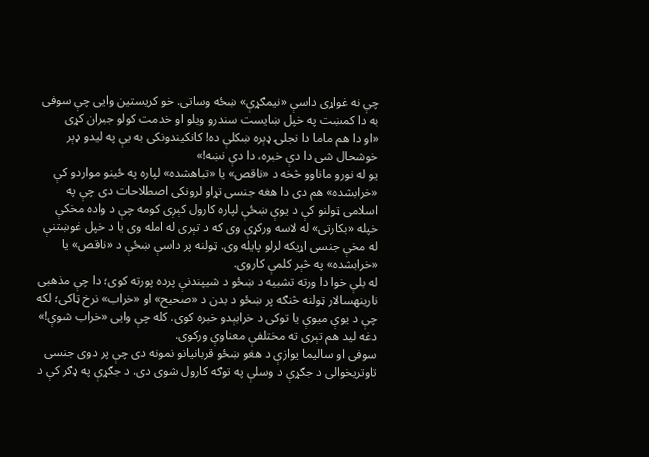چې نه غواړی داسې «نیمګړې» ښځه وساتی. خو کریستین وایی چې سوفی به دا کمښت په خپل ښایست سندرو ویلو او خدمت کولو جبران کړی
«او دا هم ماما دا نجلۍ ډېره ښکلې ده! کانکیندونکی به یې په لیدو ډېر خوشحال شی دا دې خبره، دا دې نښه!»
یو له نورو ماناوو څخه د «ناقص» یا «تباهشده» لپاره په ځینو مواردو کې «خرابشده» هم دی دا هغه جنسی تړاو لرونکی اصطلاحات دی چې په اسلامی ټولنو کې د یوې ښځې لپاره کارول کېږی کومه چې د واده مخکې خپله «بکارتی» له لاسه ورکړې وی که د تېری له امله وی یا د خپل غوښتنې له مخې جنسی اړیکه لرلو پایله وی. ټولنه پر داسې ښځې د «ناقص» یا «خرابشده» په څېر کلمې کاروی.
له بلې خوا دا ورته تشبیه د ښځو د شیپندنې پرده پورته کوی؛ دا چې مذهبی نارینهسالار ټولنه څنګه پر ښځو د بدن د «صحیح» او «خراب» نرخ ټاکی؛ لکه چې د یوې میوې یا توکی د خرابېدو خبره کوی. کله چې وایی «خراب شوې!» دغه لید هم تېری ته مختلفې معناوې ورکوی.
سوفی او سالیما یوازې د هغو ښځو قربانیانو نمونه دی چې پر دوی جنسی تاوتریخوالی د جګړې د وسلې په توګه کارول شوی دی. د جګړې په ډګر کې د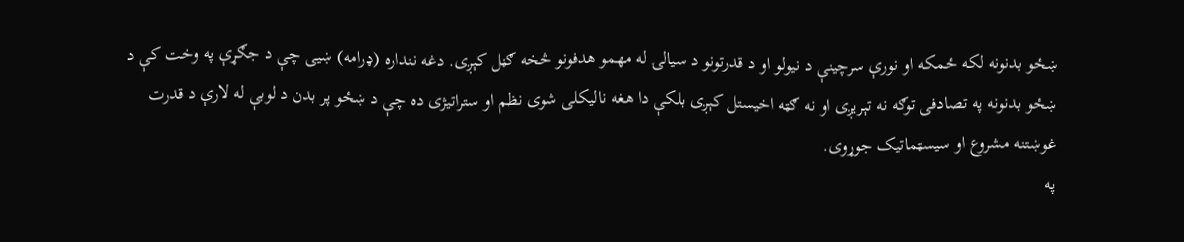ښځو بدنونه لکه ځمکه او نورې سرچینې د نیولو او د قدرتونو د سیالۍ له مهمو هدفونو څخه ګڼل کېږی. دغه ننداره (ډرامه) ښیی چې د جګړې په وخت کې د ښځو بدنونه په تصادفی توګه نه تېریږی او نه ګټه اخیستل کېږی بلکې دا هغه نالیکلی شوی نظم او ستراتیژی ده چې د ښځو پر بدن د لوبې له لارې د قدرت غوښتنه مشروع او سیسټماتیک جوړوی.
په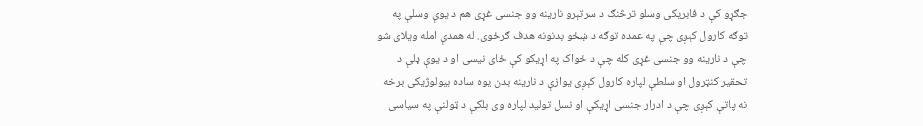جګړو کې د فابریکی وسلو ترڅنګ د سرتېرو نارینه وو جنسی غړی هم د یوې وسلې په توګه کارول کېږی چې په عمده توګه د ښځو بدنونه هدف ګرځوی. له همدې امله ویلای شو چې د نارینه وو جنسی غړی کله چې د ځواک په اړیکو کې ځای نیسی او د یوې ډلې د تحقیر کنټرول او سلطې لپاره کارول کېږی یوازې د نارینه بدن یوه ساده بیولوژیکی برخه نه پاتې کېږی چې د ادرار جنسی اړیکې او نسل تولید لپاره وی بلکې د ټولنې په سیاسی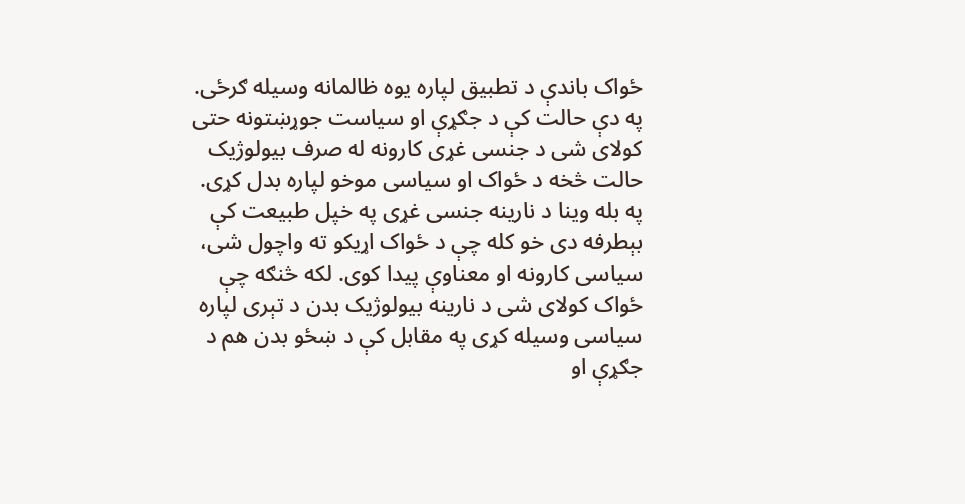ځواک باندې د تطبیق لپاره یوه ظالمانه وسیله ګرځی.
په دې حالت کې د جګړې او سیاست جوړښتونه حتی کولای شی د جنسی غړی کارونه له صرف بیولوژیک حالت څخه د ځواک او سیاسی موخو لپاره بدل کړی. په بله وینا د نارینه جنسی غړی په خپل طبیعت کې بېطرفه دی خو کله چې د ځواک اړیکو ته واچول شی، سیاسی کارونه او معناوې پیدا کوی. لکه څنګه چې ځواک کولای شی د نارینه بیولوژیک بدن د تېری لپاره سیاسی وسیله کړی په مقابل کې د ښځو بدن هم د جګړې او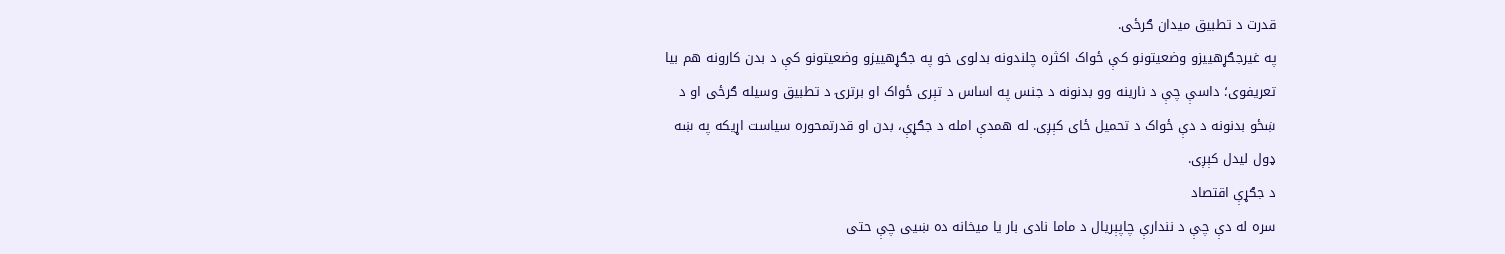قدرت د تطبیق میدان ګرځی.
په غیرجګړهییزو وضعیتونو کې ځواک اکثره چلندونه بدلوی خو په جګړهییزو وضعیتونو کې د بدن کارونه هم بیا تعریفوی؛ داسې چې د نارینه وو بدنونه د جنس په اساس د تېری ځواک او برترۍ د تطبیق وسیله ګرځی او د ښځو بدنونه د دې ځواک د تحمیل ځای کېږی. له همدې امله د جګړې، بدن او قدرتمحوره سیاست اړیکه په ښه ډول لیدل کېږی.
د جګړې اقتصاد
سره له دې چې د نندارې چاپېریال د ماما نادی بار یا میخانه ده ښیی چې حتی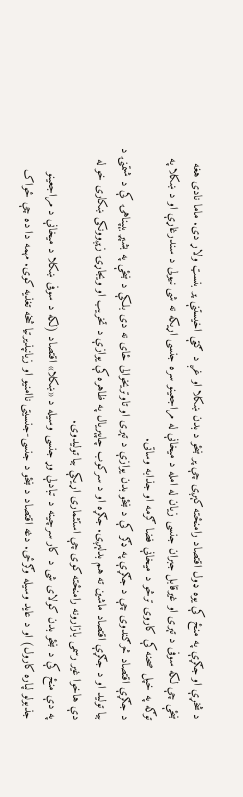د شخړې او جګړې په منځ کې یوه ډول اقتصاد رامنځته کېږی چې پر ښځو د بدن ښکلا او غږ د ګټې اخیستنې پر بنسټ ولاړ دی. ماما نادی هغه ښځې چې لکه سوفی د تېری او غیرقابل جبران جنسی زیان له امله د میخانې له مراجعینو سره جنسی اړیکه نه شی نیولی د سندرغاړې او د ښکلا په توګه په خپل صحنه کې کاروی ترڅو د میخانې فضا ګرمه او جذابه وساتی.
د جګړې اقتصاد څرګندوی چې د جګړې په ډګر کې د ښځو بدن یوازې د تېری او تاوتریخوالی ځای نه دی بلکې د ښځې په بشپړ بېپناهۍ کې د شتمنۍ د بیا تولید او د جګړې اقتصاد ماشین ته هم بدلېږی. جګړه او د سرکوب چاپېریال په ظاهره کې یوازې د تخریب او ویجاړۍ زېږوونکی ښکاری خو له دې هاخوا غیر رسمی بازارونه رامنځته کوی چې استثماری اړیکې بیا تولیدوی.
په دې منځ کې د ښځو بدن کولای شی د کار سرچینه د تبادلې وړ جنسی وسیله د «ښکلا» اقتصاد (لکه د سوفی ښکلا د میخانې د مراجعینو جذبولو لپاره کارول) او د عاید وسیله وګرځی. دغه اقتصاد د ښځو د جنسی-جنسیتی ناامنیو او زیانپذیرتیا څخه تغذیه کوی. مهمه دا ده چې ځواک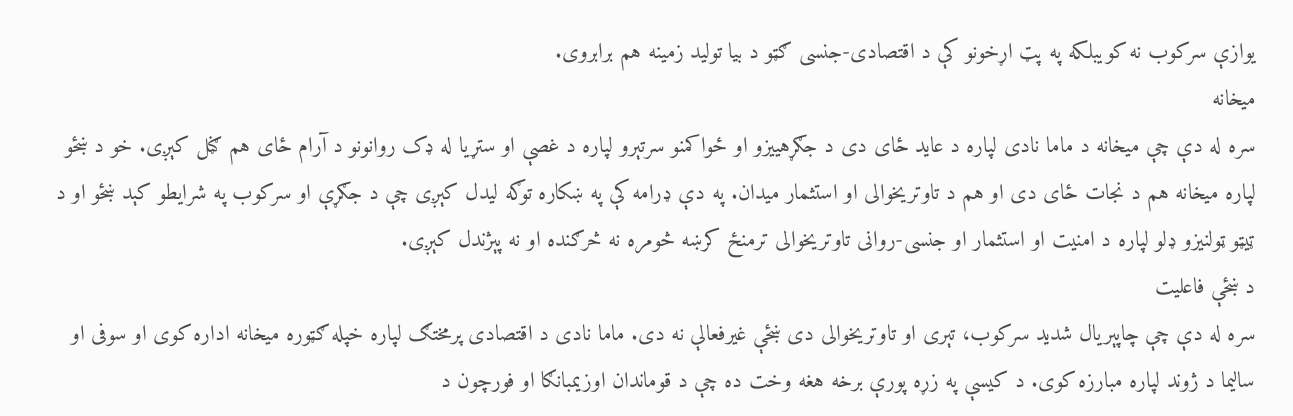یوازې سرکوب نه کویبلکه په پټ اړخونو کې د اقتصادی-جنسی ګټو د بیا تولید زمینه هم برابروی.
میخانه
سره له دې چې میخانه د ماما نادی لپاره د عاید ځای دی د جګړهییزو او ځواکمنو سرتېرو لپاره د غصې او ستړیا له ډک روانونو د آرام ځای هم ګڼل کېږی. خو د ښځو لپاره میخانه هم د نجات ځای دی او هم د تاوتریخوالی او استثمار میدان. په دې ډرامه کې په ښکاره توګه لیدل کېږی چې د جګړې او سرکوب په شرایطو کېد ښځو او د ټیټو ټولنیزو ډلو لپاره د امنیت او استثمار او جنسی-روانی تاوتریخوالی ترمنځ کرښه څومره نه څرګنده او نه پېژندل کېږی.
د ښځې فاعلیت
سره له دې چې چاپېریال شدید سرکوب، تېری او تاوتریخوالی دی ښځې غیرفعالې نه دی. ماما نادی د اقتصادی پرمختګ لپاره خپله ګټوره میخانه اداره کوی او سوفی او سالیما د ژوند لپاره مبارزه کوی. د کیسې په زړه پورې برخه هغه وخت ده چې د قوماندان اوزیمبانګا او فورچون د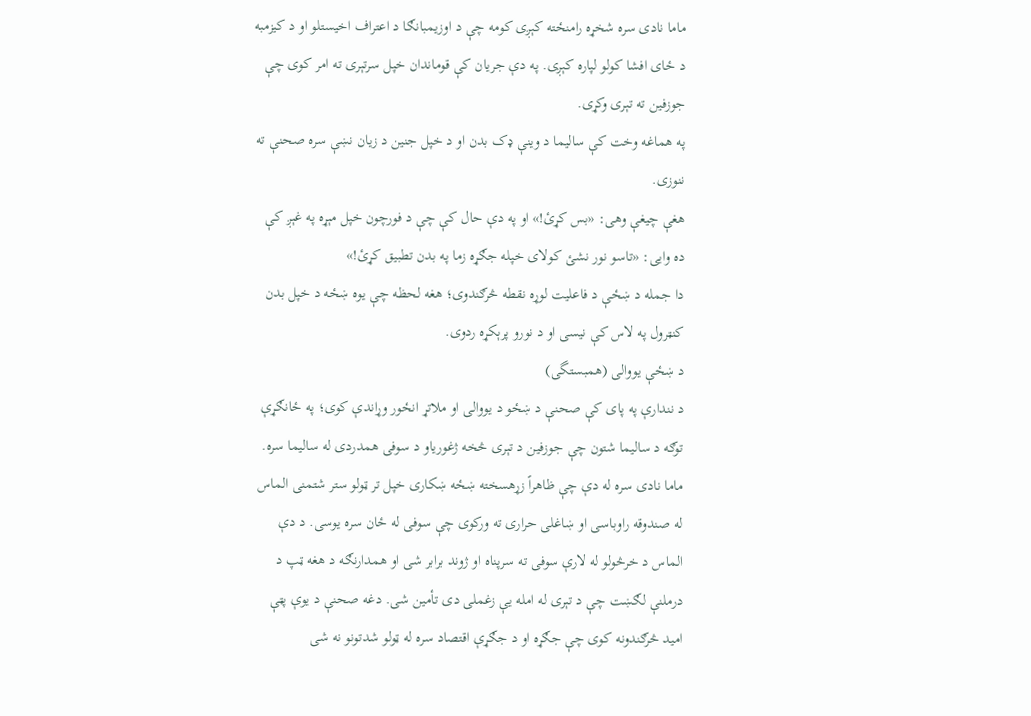ماما نادی سره شخړه رامنځته کېږی کومه چې د اوزیمبانګا د اعتراف اخیستلو او د کیزمبه د ځای افشا کولو لپاره کېږی. په دې جریان کې قوماندان خپل سرتېری ته امر کوی چې جوزفین ته تېری وکړی.
په هماغه وخت کې سالیما د وینې ډک بدن او د خپل جنین د زیان نښې سره صحنې ته ننوزی.
هغې چیغې وهی: «بس کړئ!» او په دې حال کې چې د فورچون خپل مېړه په غېږ کې ده وایی: «تاسو نور نشئ کولای خپله جګړه زما په بدن تطبیق کړئ!»
دا جمله د ښځې د فاعلیت لوړه نقطه څرګندوی؛ هغه لحظه چې یوه ښځه د خپل بدن کنټرول په لاس کې نیسی او د نورو پرېکړه ردوی.
د ښځې یووالی (همبستگی)
د نندارې په پای کې صحنې د ښځو د یووالی او ملاتړ انځور وړاندې کوی؛ په ځانګړې توګه د سالیما شتون چې جوزفین د تېری څخه ژغوریاو د سوفی همدردی له سالیما سره. ماما نادی سره له دې چې ظاهراً زړهسخته ښځه ښکاری خپل تر ټولو ستر شتمنی الماس له صندوقه راوباسی او ښاغلی حراری ته ورکوی چې سوفی له ځان سره یوسی. د دې الماس د خرڅولو له لارې سوفی ته سرپناه او ژوند برابر شی او همدارنګه د هغه ټپ د درملنې لګښت چې د تېری له امله یې زغملی دی تأمین شی. دغه صحنې د یوې پټې امید څرګندونه کوی چې جګړه او د جګړې اقتصاد سره له ټولو شدتونو نه شی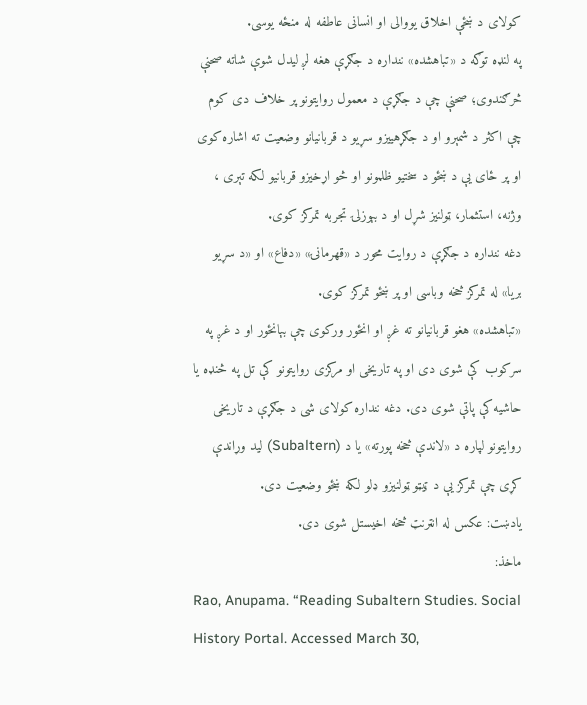کولای د ښځې اخلاق یووالی او انسانی عاطفه له منځه یوسی.
په لنډه توګه د «تباهشده» ننداره د جګړې هغه لږ لیدل شوې شاته صحنې څرګندوی؛ صحنې چې د جګړې د معمول روایتونو پر خلاف دی کوم چې اکثر د شمېرو او د جګړهییزو سړیو د قربانیانو وضعیت ته اشاره کوی او پر ځای یې د ښځو د سختیو ظلمونو او څو اړخیزو قربانیو لکه تېری ، وژنه، استثمار، ټولنیز شړل او د بېوزلۍ تجربه تمرکز کوی.
دغه ننداره د جګړې د روایت محور د «قهرمانۍ» «دفاع» او «د سړیو بریا» له تمرکز څخه وباسی او پر ښځو تمرکز کوی.
«تباهشده» هغو قربانیانو ته غږ او انځور ورکوی چې بېانځور او د غږ په سرکوب کې شوی دی او په تاریخی او مرکزی روایتونو کې تل په څنډه یا حاشیه کې پاتې شوی دی. دغه ننداره کولای شی د جګړې د تاریخی روایتونو لپاره د «لاندې څخه پورته» یا د (Subaltern) لید وړاندې کړی چې تمرکز یې د ټیټو ټولنیزو ډلو لکه ښځو وضعیت دی.
یادښت: عکس له انټرنټ څخه اخیستل شوی دی.
ماخذ:
Rao, Anupama. “Reading Subaltern Studies. Social History Portal. Accessed March 30,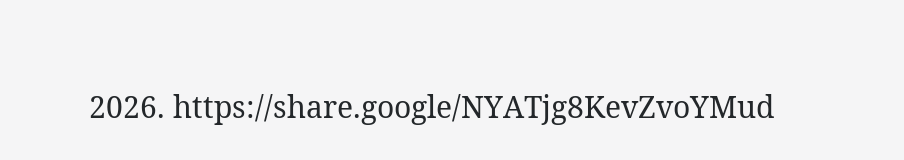2026. https://share.google/NYATjg8KevZvoYMud